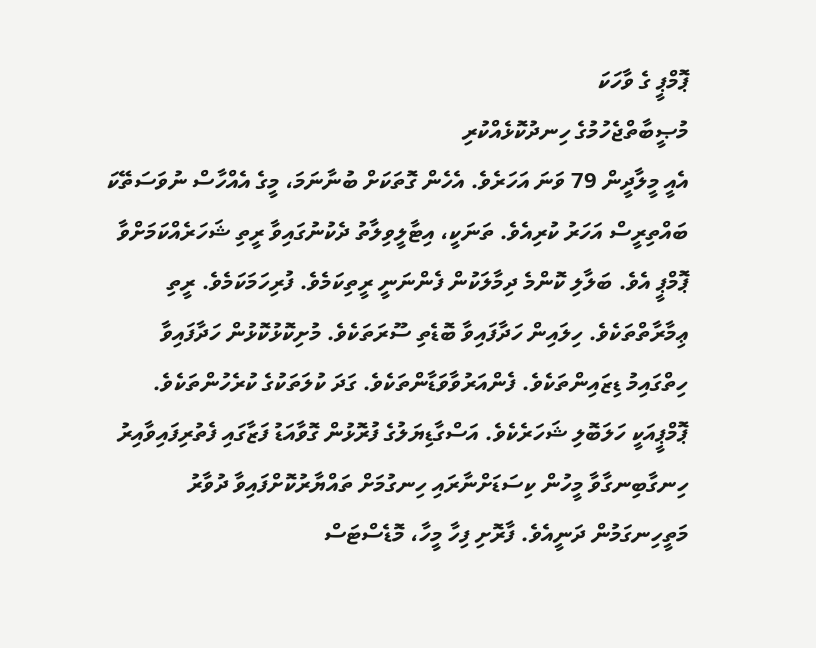ޕޮމްޕީ ގެ ވާހަކަ
މުޞީބާތްޖެހުމުގެ ހިނދުކޮޅެއްކުރި
އެއީ މީލާދީން 79 ވަނަ އަހަރެވެ. އެހެން ގޮތަކަށް ބުނާނަމަ، މީގެ އެއްހާސް ނުވަސަތޭކަ ބައްތިރީސް އަހަރު ކުރިއެވެ. ތަނަކީ، އިޓާލީވިލާތު ދެކުނުގައިވާ ރީތި ޝަހަރެއްކަމަށްވާ ޕޮމްޕީ އެވެ. ބަލާލި ކޮންމެ ދިމާލަކުން ފެންނަނީ ރީތިކަމެވެ. ފުރިހަމަކަމެވެ. ރީތި ޢިމާރާތްތަކެވެ. ހިލައިން ހަދާފައިވާ ބޮޑެތި ސޫރަތަކެވެ. މުށިކޮޅުކޮޅުން ހަދާފައިވާ ހިތްގައިމު ޑިޒައިންތަކެވެ. ފެންއަރުވާވަޑާންތަކެވެ. ގަދަ ކުލަތަކުގެ ކުރެހުންތަކެވެ.
ޕޮމްޕީއަކީ ހަލަބޮލި ޝަހަރެކެވެ. އަސްގާޑިޔަލުގެ ފުރޮޅުން ގޮވާއަޑު ފަޒާގައި ފެތުރިފައިވާއިރު ހިނގާބިނގާވާ މީހުން ކިސަޑަށްނާރައި ހިނގުމަށް ތައްޔާރުކޮށްފައިވާ ދުވާރު މަތީހިނގަމުން ދަނީއެވެ. ފާރޮށި ފިހާ މީހާ، މޮޑެސްޓަސް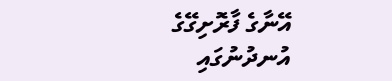އޭނާގެ ފާރޮށިގޭގެ އުނދުނުގައި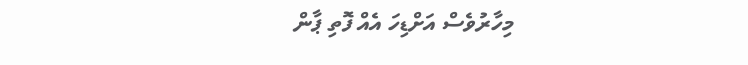މިހާރުވެސް އަށްޑިހަ އެއް ފޮތި ޕާން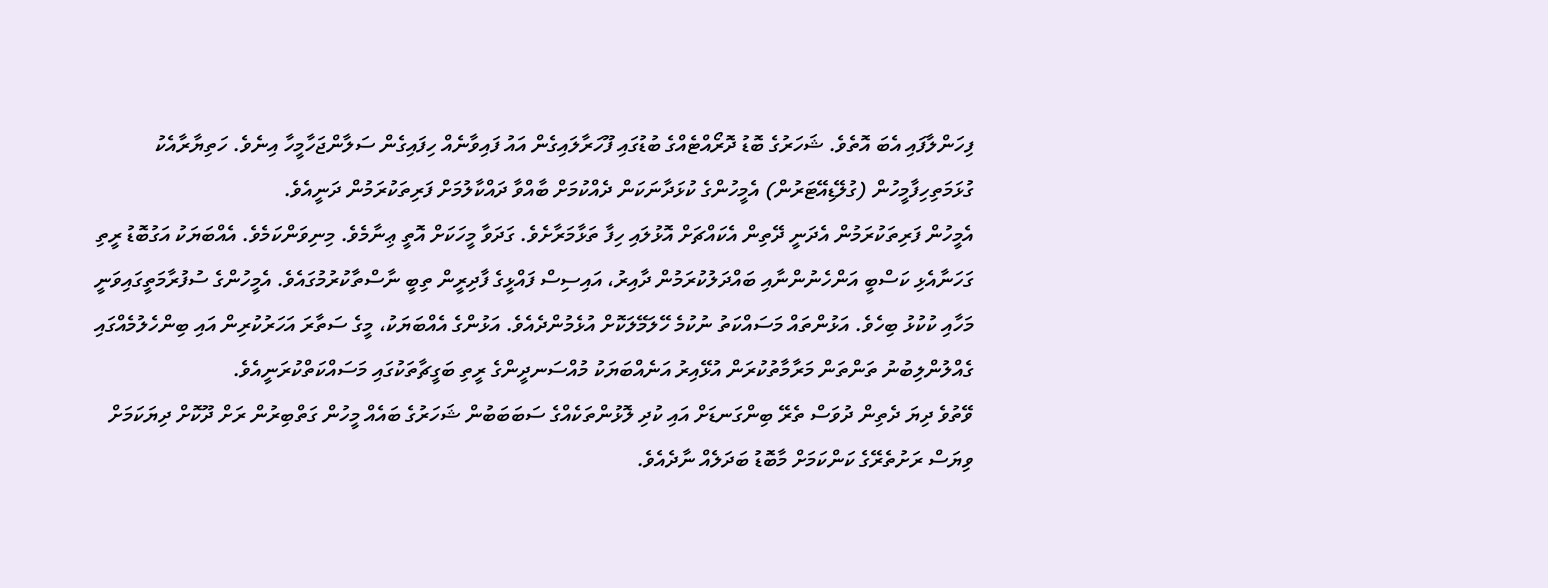ފިހަންލާފައި އެބަ އޮތެވެ. ޝަހަރުގެ ބޮޑު ދޮރޯއްޓެއްގެ ބުޑުގައި ފޫހަރާލައިގެން އައު ފައިވާނެއް ހިފައިގެން ސަލާންޖަހާމީހާ އިނެވެ. ހަތިޔާރާއެކު ގުޅަމަތިހިފާމީހުން (ގުލޭޑިއޭޓަރުން) އެމީހުންގެ ކުޅަދާނަކަން ދެއްކުމަށް ބާއްވާ ދައްކާލުމަށް ފަރިތަކުރަމުން ދަނީއެވެ.
އެމީހުން ފަރިތަކުރަމުން އެދަނީ ދޭތިން އެކައްޗަށް އޮޅުލައި ހިފާ ތަޅާމަރާށެވެ. ގަދަވާ މީހަކަށް އޮތީ ޢިނާމެވެ. މިނިވަންކަމެވެ. އެއްބަޔަކު އަގުބޮޑު ރީތި ގަހަނާއެޅި ކަސްބީ އަންހެނުންނާއި ބައްދަލުކުރަމުން ދާއިރު، އައިސިސް ފައްޅީގެ ފާދިރީން ތިބީ ނާސްތާކުރުމުގައެވެ. އެމީހުންގެ ސުފުރާމަތީގައިވަނީ މަހާއި ކުކުޅު ބިހެވެ. އަޅުންތައް މަސައްކަތު ނުކުމެ ހޭލަމޭލަކޮށް އުޅެމުންދެއެވެ. އަޅުންގެ އެއްބަޔަކު، މީގެ ސަތާރަ އަހަރުކުރިން އައި ބިންހެލުމެއްގައި ގެއްލުންލިބުނު ތަންތަން މަރާމާތުކުރަން އުޅޭއިރު އަނެއްބަޔަކު މުއްސަނދީންގެ ރީތި ބަގީޗާތަކުގައި މަސައްކަތްކުރަނީއެވެ.
ވޭތުވެ ދިޔަ ދެތިން ދުވަސް ތެރޭ ބިންގަނޑަށް އައި ކުދި ލޮޅުންތަކެއްގެ ސަބަބަބުން ޝަހަރުގެ ބައެއް މީހުން ގަތްބިރުން ރަށް ދޫކޮށް ދިޔަކަމަށް ވިޔަސް ރަށުތެރޭގެ ކަންކަމަށް މާބޮޑު ބަދަލެއް ނާދެއެވެ.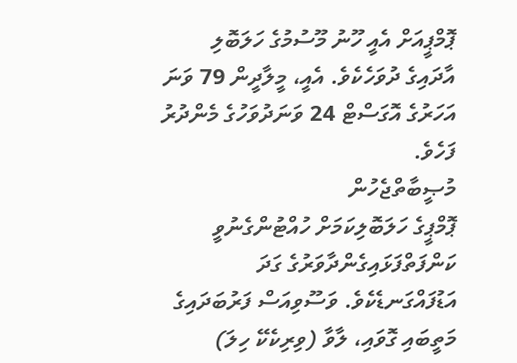ޕޮމްޕީއަށް އެއީ ހޫނު މޫސުމުގެ ހަލަބޮލި އާދައިގެ ދުވަހެކެވެ. އެއީ، މީލާދީން 79 ވަނަ އަހަރުގެ އޮގަސްޓް 24 ވަނަދުވަހުގެ މެންދުރު ފަހެވެ.
މުޞީބާތްޖެހުން
ޕޮމްޕީގެ ހަލަބޮލިކަމަށް ހުއްޓުންގެނުވީ ކަންފަތްފަޅައިގެންދާވަރުގެ ގަދަ އަޑުފައްގަނޑެކެވެ. ވަސޫވިއަސް ފަރުބަދައިގެ މަތީބައި ގޮވައި، ލާވާ (ވިރިކެކޭ ހިލަ)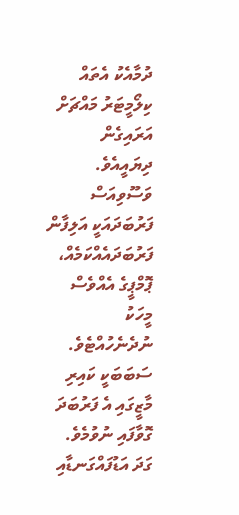ދުމާއެކު އެތައް ކިލޯމީޓަރު މައްޗަށް އަރައިގެން ދިޔައީއެވެ. ވަސޫވިއަސް ފަރުބަދައަކީ އަލިފާން ފަރުބަދައެއްކަމެއް، ޕޮމްޕީގެ އެއްވެސް މީހަކު ނުދެނެހުއްޓެވެ. ސަބަބަކީ ކައިރި މާޒީގައި އެ ފަރުބަދަ ގޮވާފައި ނުވުމެވެ.
ގަދަ އަޑުފައްގަނޑާއި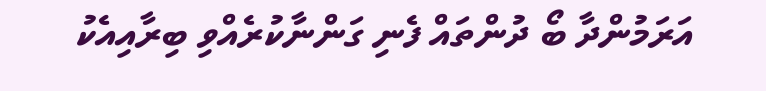އަރަމުންދާ ބޯ ދުންތައް ފެނި ގަންނާކުރެއްވި ބިރާއިއެކު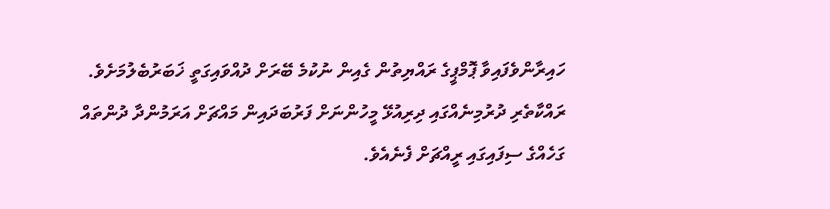ހައިރާންވެފައިވާ ޕޮމްޕީގެ ރައްޔިތުން ގެއިން ނުކުމެ ބޭރަށް ދުއްވައިގަތީ ޚަބަރުބެލުމަށެވެ. ރައްކާތެރި ދުރުމިނެއްގައި ދިރިއުޅޭ މީހުންނަށް ފަރުބަދައިން މައްޗަށް އަރަމުންދާ ދުންތައް ގަހެއްގެ ސިފައިގައި ރީއްޗަށް ފެނެއެވެ.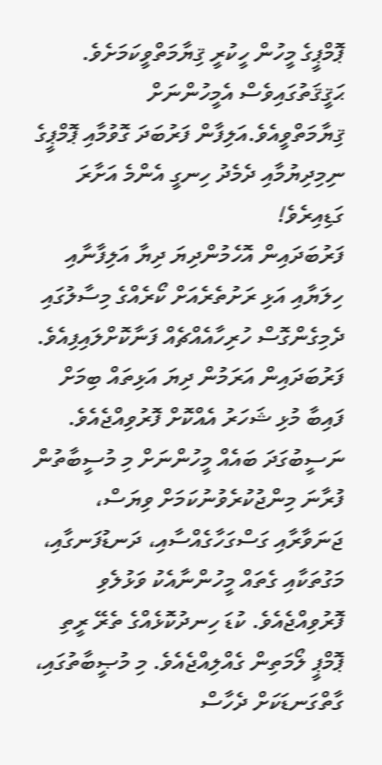ޕޮމްޕީގެ މީހުން ހީކުރީ ޤިޔާމަތްވީކަމަށެވެ. ޙަޤީޤަތުގައިވެސް އެމީހުންނަށް ޤިޔާމަތްވީއެވެ.އަލިފާން ފަރުބަދަ ގޮވުމާއި ޕޮމްޕީގެ ނިމިދިޔުމާއި ދެމެދު ހިނގީ އެންމެ އަށާރަ ގަޑިއިރެވެ!
ފަރުބަދައިން އޮހެމުންދިޔަ ދިޔާ އަލިފާނާއި ހިލަޔާއި އަޅި ރަށުތެރެއަށް ކޯރެއްގެ މިސާލުގައި ދެމިގެންގޮސް ހުރިހާއެއްޗެއް ފަނާކޮށްލައިފިއެވެ. ފަރުބަދައިން އަރަމުން ދިޔަ އަޅިތައް ބިމަށް ފައިބާ މުޅި ޝަހަރު އެއްކޮށް ފޮރުވިއްޖެއެވެ. ނަސީބުގަދަ ބައެއް މީހުންނަށް މި މުސީބާތުން ފުރާނަ މިންޖުކުރެވުނުކަމަށް ވިޔަސް، ޖަނަވާރާއި ގަސްގަހާގެއްސާއި، ދަނޑުފަނގާއި، މަގުތަކާއި ގެތައް މީހުންނާއެކު ވަޅުލެވި ފޮރުވިއްޖެއެވެ. ކުޑަ ހިނދުކޮޅެއްގެ ތެރޭ ރީތި ޕޮމްޕީ ލޯމަތިން ގެއްލިއްޖެއެވެ. މި މުޞީބާތުގައި، ގާތްގަނޑަކަށް ދެހާސް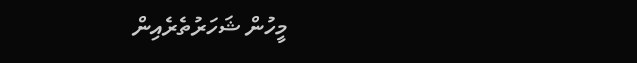މީހުން ޝަހަރުތެރެއިން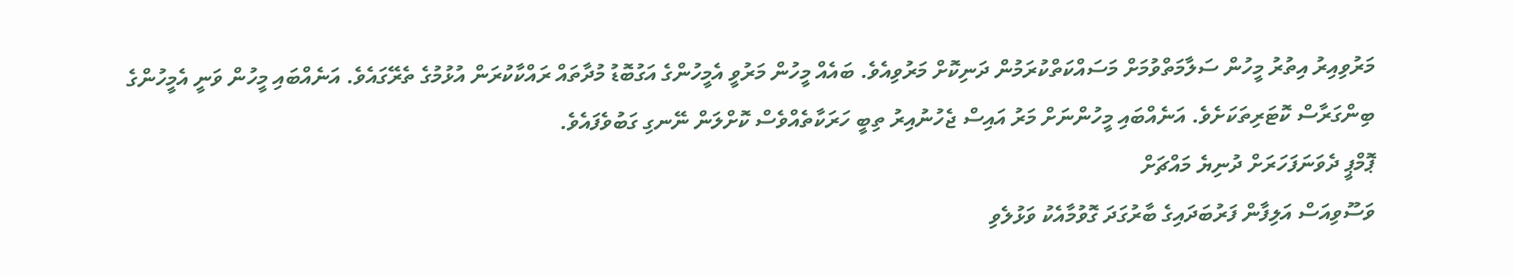މަރުވިއިރު އިތުރު މީހުން ސަލާމަތްވުމަށް މަސައްކަތްކުރަމުން ދަނިކޮށް މަރުވިއެވެ. ބައެއް މީހުން މަރުވީ އެމީހުންގެ އަގުބޮޑު މުދާތައް ރައްކާކުރަން އުޅުމުގެ ތެރޭގައެވެ. އަނެއްބައި މީހުން ވަނީ އެމީހުންގެ ބިންގަރާސް ކޮޓަރިތަކަށެވެ. އަނެއްބައި މީހުންނަށް މަރު އައިސް ޖެހުނުއިރު ތިބީ ހަރަކާތެއްވެސް ކޮށްލަން ނޭނގި ގަބުވެފައެވެ.
ޕޮމްޕީ ދެވަނަފަހަރަށް ދުނިޔެ މައްޗަށް
ވަސޫވިއަސް އަލިފާން ފަރުބަދައިގެ ބާރުގަދަ ގޮވުމާއެކު ވަޅުލެވި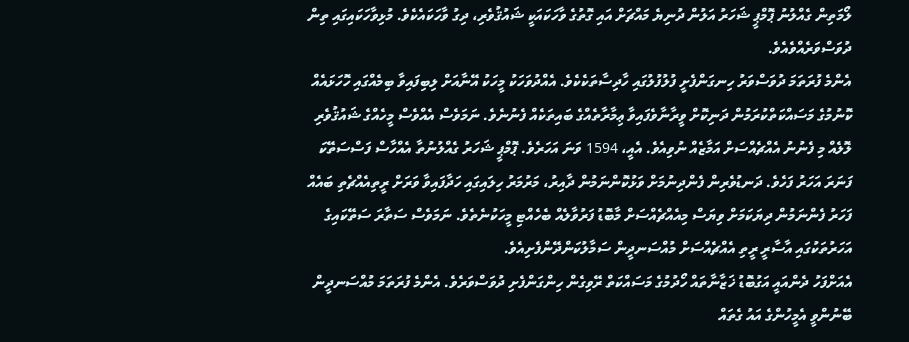ލޯމަތިން ގެއްލުނު ޕޮމްޕީ ޝަހަރު އަލުން ދުނިޔެ މައްޗަށް އައި ގޮތުގެ ވާހަކައަކީ ޝައުޤުވެރި، ދިގު ވާހަކައެކެވެ. މުޅިވާހަކައިގައި ތިން ދުވަސްވަރެއްވެއެވެ.
އެންމެ ފުރަތަމަ ދުވަސްވަރު ހިނގަންފެށީ ފުލުފުލުގައި ހާދިސާތަކެކެވެ. އެއްދުވަހަކު މީހަކު އޭނާއަށް ލިބިފައިވާ ބިމެއްގައި ހޮހަޅައެއް ކޮނުމުގެ މަސައްކަތްކުރަމުން ދަނިކޮށް ވީރާނާވެފައިވާ ޢިމާރާތެއްގެ ބައިތަކެއް ފެނުނެވެ. ނަމަވެސް އެއްވެސް މީހެއްގެ ޝައުޤުވެރި ލޮލެއް މި ފެނުނު އެއްޗެއްސަށް އަމާޒެއް ނުވިއެވެ. އެއީ، 1594 ވަނަ އަހަރެވެ. ޕޮމްޕީ ޝަހަރު ގެއްލުނުތާ އެއްހާސް ފަސްސަތޭކަ ފަނަރަ އަހަރު ފަހެވެ. ދަނޑުވެރިން ފެންދިނުމަށް ވަޅުކޮންނަމުން ދާއިރު، މަރުމަރު ހިލައިގައި ހަދާފައިވާ ވަރަށް ރީތިއެއްޗެތި ބައެއް ފަހަރު ފެންނަމުން ދިޔަކަމަށް ވިޔަސް މިއެއްޗެއްސަށް މާބޮޑު ފަރުވާލެއް ބެހެއްޓި މީހަކުނެތެވެ. ނަމަވެސް ސަތާރަ ސަތޭކައިގެ އަހަރުތަކުގައި އާސާރީ ރީތި އެއްޗެއްސަށް މުއްސަނދީން ސަމާލުކަންދޭންފެށިއެވެ.
އެއަށްފަހު ދެންއައީ އަގުބޮޑު ޚަޒާނާތައް ހޯދުމުގެ މަސައްކަތް ރޭވިގެން ހިންގަންފެށި ދުވަސްވަރެވެ. އެންމެ ފުރަތަމަ މުއްސަނދީން ބޭނުންވީ އެމީހުންގެ އައު ގެތައް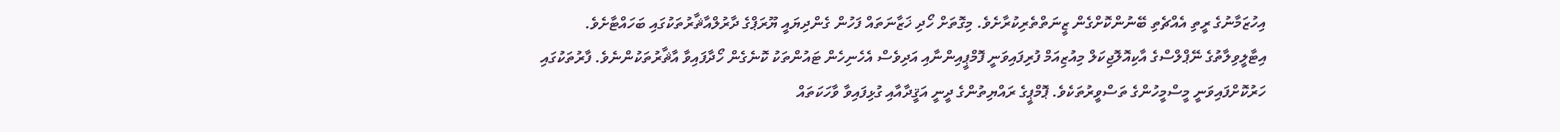އިހުޒަމާނުގެ ރީތި އެއްޗެތި ބޭނުންކޮށްގެން ޒީނަތްތެރިކުރާށެވެ. މިގޮތަށް ހޯދި ޚަޒާނަތައް ފަހުން ގެންދިޔައީ ޔޫރަޕްގެ ދާރުލްއާޘާރުތަކުގައި ބަހައްޓާށެވެ. އިޓާލީވިލާތުގެ ނޭޕްލްސްގެ އާކިއޮލޮޖިކަލް މިއުޒިއަމް ފުރިފައިވަނީ ފޮމްޕީއިންނާއި އަދިވެސް އެހެނިހެން ޓައުންތަކު ކޮނެގެން ހޯދާފައިވާ އާޘާރުތަކުންނެވެ. ފާރުތަކުގައި ހަރުކޮށްފައިވަނީ މީސްމީހުންގެ ތަސްވީރުތަކެވެ. ޕޮމްޕީގެ ރައްޔިތުންގެ ދީނީ އަޤީދާއާއި ގުޅިފައިވާ ވާހަކަތައް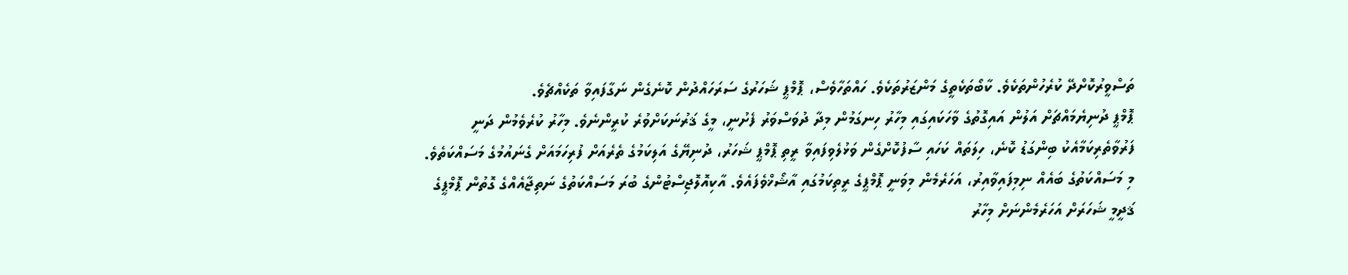ތަސްވީރުކޮށްދޭ ކުރެހުންތަކެވެ. ކާބޯތަކެތީގެ މަންޒަރުތަކެވެ. ހައްތަހާވެސް، ޕޮމްޕީ ޝަހަރުގެ ސަރަހައްދުން ކޮނެގެން ނަގާފައިވާ ތަކެއްޗެވެ.
ޕޮމްޕީ ދުނިޔެމައްޗަށް އަލުން އައިގޮތުގެ ވާހަކައިގައި މިހާރު ހިނގަމުން މިދާ ދުވަސްވަރު ފެށުނީ، މީގެ ޤަރުނަކަށްވުރެ ކުރީންނެވެ. މިހާރު ކުރެވެމުން ދަނީ ފަރުވާތެރިކަމާއެކު ބިންގަޑު ކޮނެ، ހިލަތައް ކަހައި ސާފުކޮށްގެން ވަޅުލެވިފައިވާ ރީތި ޕޮމްޕީ ޝަހަރު، ދުނިޔޭގެ އަލިކަމުގެ ތެރެއަށް ފުރިހަމައަށް ގެނައުމުގެ މަސައްކަތެވެ. މި މަސައްކަތުގެ ބައެއް ނިމިފައިވާއިރު، އަހަރެމެން މިވަނީ ޕޮމްޕީގެ ރީތިކަމުގައި އާޝޯޚްވެފައެވެ. އާކިއޮލޮޖިސްޓުންގެ ބުރަ މަސައްކަތުގެ ނަތިޖާއެއްގެ ގޮތުން ޕޮމްޕީގެ ޤަދީމީ ޝަހަރަށް އަހަރެމެންނަށް މިހާރު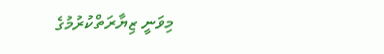މިވަނީ ޒިޔާރަތްކުރުމުގެ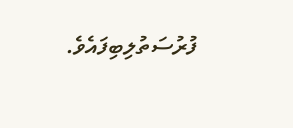ފުރުސަތުލިބިފައެވެ.